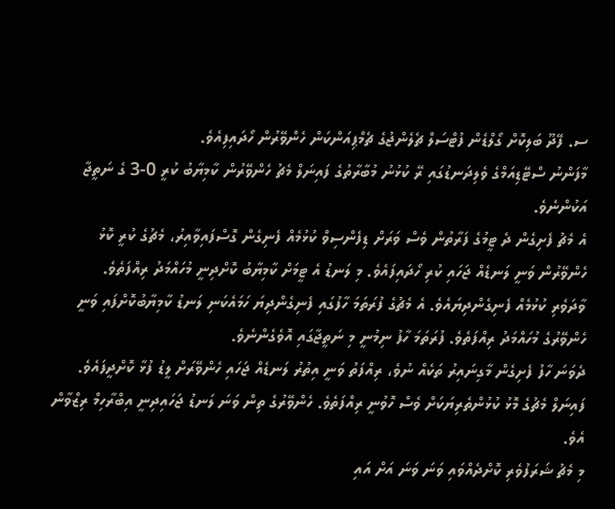ސ. ފޭދޫ ބަލިކޮށް ގޯލްޑެން ފުޓްސަލް ޗެލެންޖުގެ ޗެމްޕިއަންކަން ހެންވޭރުން ހޯދައިފިއެވެ.
މާފަންނު ސްޓޭޑިއަމްގެ ވެލިދަނޑުގައި ރޭ ކުޅުނު މުބާރާތުގެ ފައިނަލް މެޗު ހެންވޭރުން ކާމިޔާބު ކުރީ 0-3 ގެ ނަތީޖާ އަކުންނެވެ.
އެ މެޗު ފެށިގެން ދެ ޓީމުގެ ފަރާތުން ވެސް ވަރަށް ޑިފެންސިވް ކުޅުމެއް ފެނިގެން ގޮސްފައިވާއިރު، މެޗުގެ ކުރީ ކޮޅު ހެންވޭރުން ވަނީ ލަނޑެއް ޖަހައި ކުރި ހޯދައިފައެވެ. މި ލަނޑު އެ ޓީމަށް ކާމިޔާބު ކޮށްދިނީ މުހައްމަދު ރިއްފަތެވެ.
ވާދަވެރި ކުޅުމެއް ފެނިގެންދިޔައެވެ. އެ މެޗުގެ ފުރަތަމަ ހާފުގައި ފެނިގެންދިޔަ ހަމައެކަނި ލަނޑު ކާމިޔާބުކޮށްފައި ވަނީ ހެންވޭރުގެ މުހައްމަދު ރިއްފަތެވެ. ފުރަތަމަ ހާފު ނިމުނީ މި ނަތީޖާގައި އޮވެގެންނެވެ.
ދެވަނަ ހާފު ފެށިގެން މާގިނައިރު ތަކެއް ނުވެ، ރިއްފަތު ވަނީ އިތުރު ލަނޑެއް ޖަހައި ހެންވޭރަށް ލީޑު ފުޅާ ކޮށްދީފައެވެ. ފައިނަލް މެޗުގެ މޮޅު ކުޅުންތެރިޔަކަށް ވެސް ހޮވުނީ ރިއްފަތެވެ. ހެންވޭރުގެ ތިން ވަނަ ލަނޑު ޖަހައިދިނީ އިބްރާހިމް ރިޒްވާން އެވެ.
މި މެޗު ޝަރަފުވެރި ކޮށްދެއްވައި ވަނަ ވަނަ އަށް އައި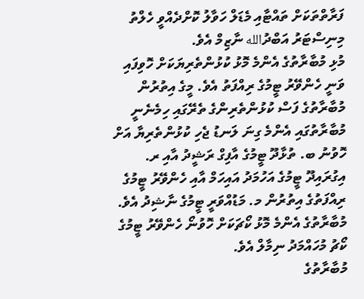ފަރާތްތަކަށް ތައްޓާއި މެޑަލް ހަވާލު ކޮށްދެއްވީ ހެލްތު މިނިސްޓަރު އަބްދުالله ނާޒިމް އެވެ.
މުޅި މުބާރާތުގެ އެންމެ މޮޅު ކުޅުންތެރިޔަކަށް ހޮވިފައި ވަނީ ހެންވޭރު ޓީމުގެ ރިއްފަތު އެވެ. މީގެ އިތުރުން މުބާރާތުގެ ފަސް ކުޅުންތެރިންގެ ތެރޭގައި ހިމެނެނީ މުބާރާތުގައި އެންމެ ގިނަ ލަނޑު ޖެހި ކުޅުންތެރިޔާ އަށް ހޮވުނު ބ. ތުޅާދޫ ޓީމުގެ އާފިގް ރަޝީދު އާއި ރ. އިގުރައިދޫ ޓީމުގެ އަހުމަދު އައިހަމް އާއި ހެންވޭރު ޓީމުގެ ރިއްފަތުގެ އިތުރުން މ. މަޑުއްވަރީ ޓީމުގެ ނާޝިދު އެވެ. މުބާރާތުގެ އެންމެ މޮޅު ކޯޗަކަށް ހޮވުނޯ ހެންވޭރު ޓީމުގެ ކޯޗު މުހައްމަދު ނިމާލް އެވެ.
މުބާރާތުގެ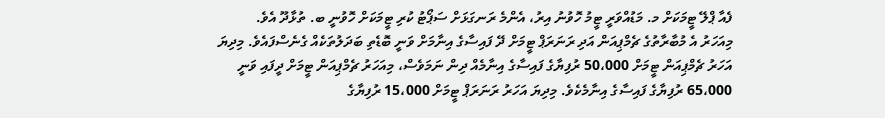ފެއާ ޕްލޭ ޓީމަކަށް މ. މަޑުއްވަރީ ޓީމު ހޮވުނު އިރު، އެންމެ ރަނގަޅަށް ސަޕޯޓު ކުރި ޓީމަކަށް ހޮވުނީ ބ. ތުޅާދޫ އެވެ.
މިއަހަރު އެ މުބާރާތުގެ ޗެމްޕިއަން އަދި ރަނަރަޕް ޓީމަށް ދޭ ފައިސާގެ އިނާމަށް ވަނީ ބޮޑެތި ބަދަލުތަކެއް ގެނެސްފައެވެ. މިދިޔަ އަހަރު ޗެމްޕިއަން ޓީމަށް 50،000 ރުފިޔާގެ ފައިސާގެ އިނާމެއް ދިން ނަމަވެސް، މިއަހަރު ޗެމްޕިއަން ޓީމަށް ދީފައި ވަނީ 65،000 ރުފިޔާގެ ފައިސާގެ އިނާމެކެވެ. މިދިޔަ އަހަރު ރަނަރަޕް ޓީމަށް 15،000 ރުފިޔާގެ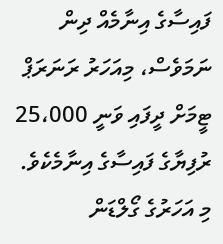ފައިސާގެ އިނާމެއް ދިން ނަމަވެސް، މިއަހަރު ރަނަރަޕް ޓީމަށް ދީފައި ވަނީ 25،000 ރުފިޔާގެ ފައިސާގެ އިނާމެކެވެ.
މި އަހަރުގެ ގޯލްޑަން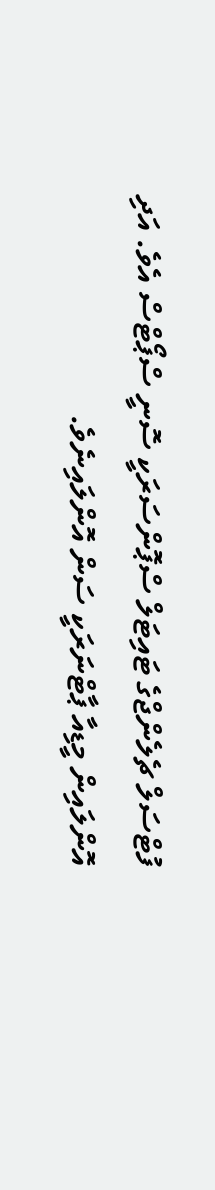ފުޓްސަލް ޗެލެންޖްގެ ޓައިޓަލް ސްޕޮންސަރަކީ ސޮނީ ސްޕޯޓްސް އެވެ. އަދި އޮންލައިން މީޑިއާ ޕާޓްނަރަކީ ސަން އޮންލައިނެވެ.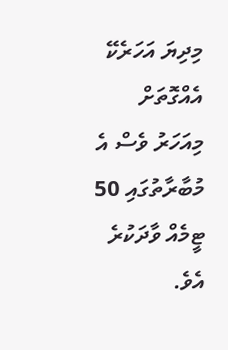މިދިޔަ އަހަރެކޭ އެއްގޮތަށް މިއަހަރު ވެސް އެ މުބާރާތުގައި 50 ޓީމެއް ވާދަކުރެ އެވެ.